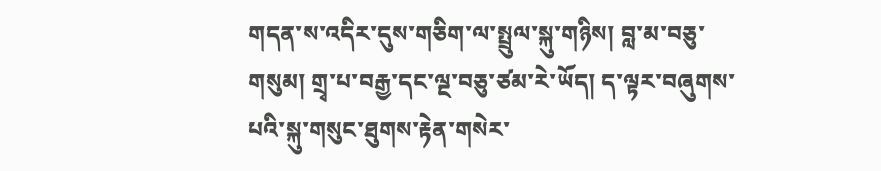གདན་ས་འདིར་དུས་གཅིག་ལ་སྤྲུལ་སྐུ་གཉིས། བླ་མ་བཅུ་གསུམ། གྲྭ་པ་བརྒྱ་དང་ལྔ་བཅུ་ཙམ་རེ་ཡོད། ད་ལྟར་བཞུགས་པའི་སྐུ་གསུང་ཐུགས་རྟེན་གསེར་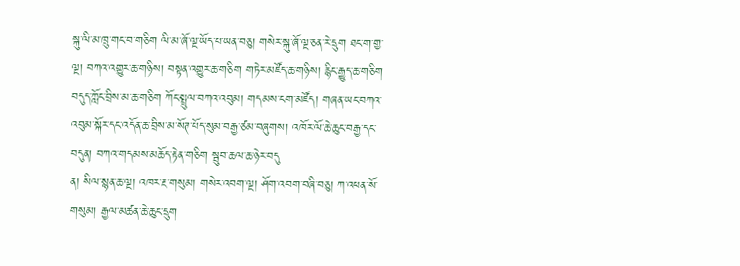སྐུ་ལི་མ་ཁྲུ་གང་བ་གཅིག ལི་མ་ཞོ་ལྔ་ཡོད་པ་ཡན་བཅུ། གསེར་སྐུ་ཞོ་ལྔ་ཅན་རེ་དྲུག ཐང་ག་གྱ་ལྔ། བཀའ་འགྱུར་ཆ་གཉིས། བསྟན་འགྱུར་ཆ་གཅིག གཏེར་མཛོད་ཆ་གཉིས། རྙིང་རྒྱུད་ཆ་གཅིག བདུད་ཀློང་བྲིས་མ་ཆ་གཅིག ཀོང་སྤྲུལ་བཀའ་འབུམ། གདམས་ངག་མཛོད། གཞན་ཡང་བཀའ་འབུམ་སྐོར་དང་འདོན་ཆ་བྲིས་མ་སོཊ་པོད་སུམ་བརྒྱ་ཙམ་བཞུགས། འཁོར་ལོ་ཆེ་ཆུང་བརྒྱ་དང་བདུན། བཀའ་གདམས་མཆོད་རྟེན་གཅིག སྦུབ་ཆལ་ཆ་ཉེར་བདུ
ན། སིལ་སྙན་ཆ་ལྔ། འཁར་རྔ་གསུམ། གསེར་འབག་ལྔ། ཤོག་འབག་བཞི་བཅུ། ཀ་འཕན་སོ་གསུམ། རྒྱལ་མཚན་ཆེ་ཆུང་དྲུག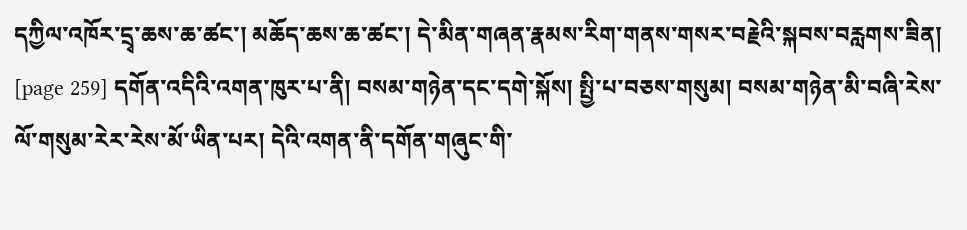དཀྱིལ་འཁོར་དྲྭ་ཆས་ཆ་ཚང་། མཆོད་ཆས་ཆ་ཚང་། དེ་མིན་གཞན་རྣམས་རིག་གནས་གསར་བརྗེའི་སྐབས་བརླགས་ཟིན།
[page 259] དགོན་འདིའི་འགན་ཁུར་པ་ནི། བསམ་གཉེན་དང་དགེ་སྐོས། སྤྱི་པ་བཅས་གསུམ། བསམ་གཉེན་མི་བཞི་རེས་ལོ་གསུམ་རེར་རེས་མོ་ཡིན་པར། དེའི་འགན་ནི་དགོན་གཞུང་གི་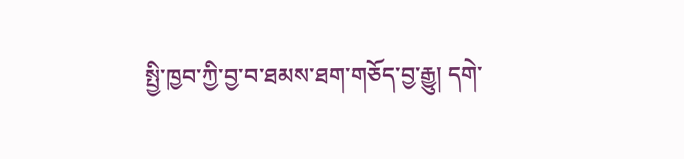སྤྱི་ཁྱབ་ཀྱི་བྱ་བ་ཐམས་ཐག་གཅོད་བྱ་རྒྱུ། དགེ་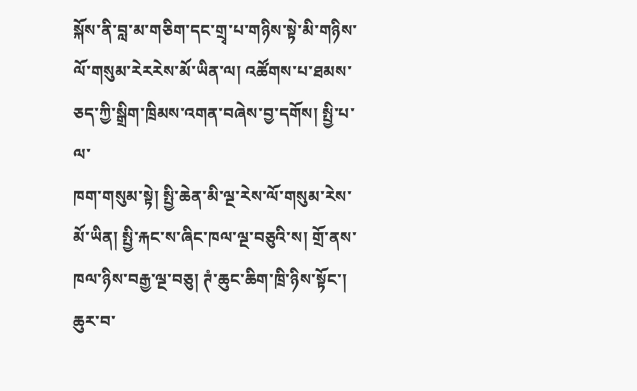སྐོས་ནི་བླ་མ་གཅིག་དང་གྲྭ་པ་གཉིས་སྟེ་མི་གཉིས་ལོ་གསུམ་རེརརེས་མོ་ཡིན་ལ། འཚོགས་པ་ཐམས་ཅད་ཀྱི་སྒྲིག་ཁྲིམས་འགན་བཞེས་བྱ་དགོས། སྤྱི་པ་ལ་
ཁག་གསུམ་སྟེ། སྤྱི་ཆེན་མི་ལྔ་རེས་ལོ་གསུམ་རེས་མོ་ཡིན། སྤྱི་རྐང་ས་ཞིང་ཁལ་ལྔ་བཅུའི་ས། གྲོ་ནས་ཁལ་ཉིས་བརྒྱ་ལྔ་བཅུ། ཊཾ་ཆུང་ཆིག་ཁྲི་ཉིས་སྟོང་། ཆུར་བ་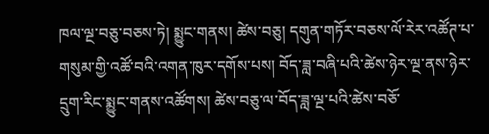ཁལ་ལྔ་བཅུ་བཅས་ཏེ། སྨྱུང་གནས། ཚེས་བཅུ། དགུན་གཏོར་བཅས་ལོ་རེར་འཚོཊ་པ་གསུམ་གྱི་འཚོ་བའི་འགན་ཁུར་དགོས་པས། བོད་ཟླ་བཞི་པའི་ཚེས་ཉེར་ལྔ་ནས་ཉེར་དྲུག་རིང་སྨྱུང་གནས་འཚོགས། ཚེས་བཅུ་ལ་བོད་ཟླ་ལྔ་པའི་ཚེས་བཅོ་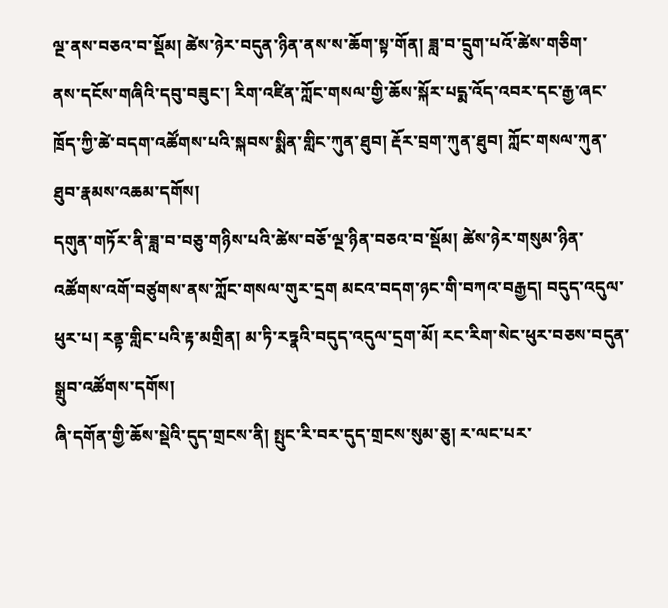ལྔ་ནས་བཅའ་བ་སྡོམ། ཚེས་ཉེར་བདུན་ཉིན་ནས་ས་ཆོག་སྟ་གོན། ཟླ་བ་དྲུག་པའོ་ཚེས་གཅིག་
ནས་དངོས་གཞིའི་དབུ་བཟུང་། རིག་འཛིན་ཀློང་གསལ་གྱི་ཆོས་སྐོར་པདྨ་འོད་འབར་དང་རྒྱ་ཞང་ཁྲོད་ཀྱི་ཚེ་བདག་འཚོགས་པའི་སྐབས་སྨིན་གླིང་ཀུན་ཐུབ། རྡོར་བྲག་ཀུན་ཐུབ། ཀློང་གསལ་ཀུན་ཐུབ་རྣམས་འཆམ་དགོས།
དགུན་གཏོར་ནི་ཟླ་བ་བཅུ་གཉིས་པའི་ཚེས་བཅོ་ལྔ་ཉིན་བཅའ་བ་སྡོམ། ཚེས་ཉེར་གསུམ་ཉིན་འཚོགས་འགོ་བཙུགས་ནས་ཀློང་གསལ་གུར་དྲག མངའ་བདག་ཉང་གི་བཀའ་བརྒྱད། བདུད་འདུལ་ཕུར་པ། རནྟ་གླིང་པའི་རྟ་མགྲིན། མ་ཏི་རཏྣའི་བདུད་འདུལ་དྲག་མོ། རང་རིག་སེང་ཕུར་བཅས་བདུན་སྒྲུབ་འཚོགས་དགོས།
ཞི་དགོན་གྱི་ཆོས་སྡེའི་དུད་གྲངས་ནི། སྤུང་རི་བར་དུད་གྲངས་སུམ་ཅུ། ར་ལང་པར་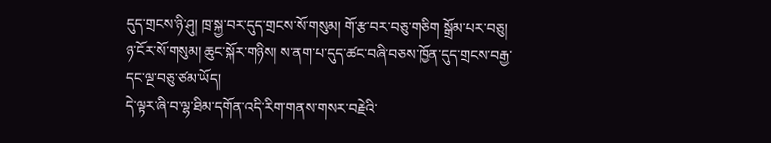དུད་གྲངས་ཉི་ཤུ། ཁྲ་སྐྱ་བར་དུད་གྲངས་སོ་གསུམ། གོ་རྩ་བར་བཅུ་གཅིག སྒྲོམ་པར་བཅུ། ཉ་ངོར་སོ་གསུམ། ཆུང་སྐོར་གཉིས། ས་ནག་པ་དུད་ཚང་བཞི་བཅས་ཁྱོན་དུད་གྲངས་བརྒྱ་དང་ལྔ་བཅུ་ཙམ་ཡོད།
དེ་ལྟར་ཞི་བ་ལྷ་ཐིམ་དགོན་འདི་རིག་གནས་གསར་བརྗེའི་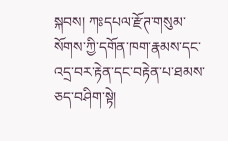སྐབས། ཀཿདཔལ་རྫོཊ་གསུམ་སོགས་ཀྱི་དགོན་ཁག་རྣམས་དང་འདྲ་བར་རྟེན་དང་བརྟེན་པ་ཐམས་ཅད་བཤིག་སྟེ།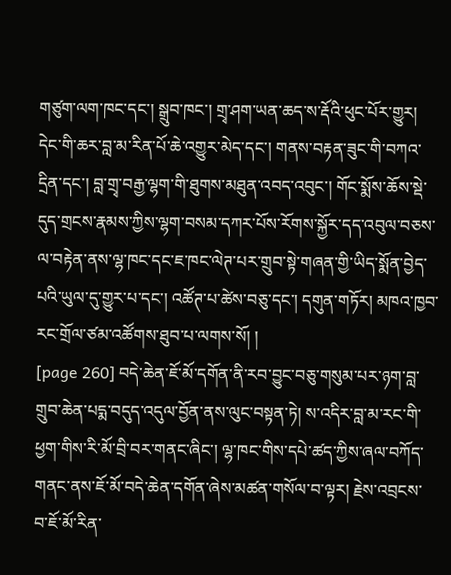གཙུག་ལག་ཁང་དང་། སྒྲུབ་ཁང་། གྲྭ་ཤག་ཡན་ཆད་ས་རྡོའི་ཕུང་པོར་གྱུར།
དེང་གི་ཆར་བླ་མ་རིན་པོ་ཆེ་འགྱུར་མེད་དང་། གནས་བརྟན་ཟུང་གི་བཀའ་དྲིན་དང་། བླ་གྲྭ་བརྒྱ་ལྷག་གི་ཐུགས་མཐུན་འབད་འབུང་། གོང་སྨོས་ཆོས་སྡེ་དུད་གྲངས་རྣམས་ཀྱིས་ལྷག་བསམ་དཀར་པོས་རོགས་སྐྱོར་དད་འབུལ་བཅས་ལ་བརྟེན་ནས་ལྷ་ཁང་དང་ཇ་ཁང་ལེཊ་པར་གྲུབ་སྟེ་གཞན་གྱི་ཡིད་སྨོན་བྱེད་པའི་ཡུལ་དུ་གྱུར་པ་དང་། འཚོཊ་པ་ཚེས་བཅུ་དང་། དགུན་གཏོར། མཁའ་ཁྱབ་རང་གྲོལ་ཙམ་འཚོགས་ཐུབ་པ་ལགས་སོ། །
[page 260] བདེ་ཆེན་ཇོ་མོ་དགོན་ནི་རབ་བྱུང་བཅུ་གསུམ་པར་ཉག་བླ་གྲུབ་ཆེན་པདྨ་བདུད་འདུལ་བྱོན་ནས་ལུང་བསྟན་ཏེ། ས་འདིར་བླ་མ་རང་གི་ཕྱག་གིས་རི་མོ་བྲི་བར་གནང་ཞིང་། ལྷ་ཁང་གིས་དཔེ་ཚད་ཀྱིས་ཞལ་བཀོད་གནང་ནས་ཇོ་མོ་བདེ་ཆེན་དགོན་ཞེས་མཚན་གསོལ་བ་ལྟར། རྗེས་འབྲངས་བ་ཇོ་མོ་རིན་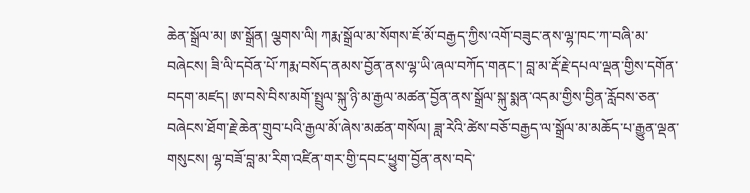ཆེན་སྒྲོལ་མ། ཨ་སྒྲོན། ལྕགས་ལི། ཀརྨ་སྒྲོལ་མ་སོགས་ཇོ་མོ་བརྒྱད་ཀྱིས་འགོ་བཟུང་ནས་ལྷ་ཁང་ཀ་བཞི་མ་བཞེངས། ཟི་ལི་དབོན་པོ་ཀརྨ་བསོད་ནམས་བྱོན་ནས་ལྷ་ཡི་ཞལ་བཀོད་གནང་། བླ་མ་རྡོ་རྗེ་དཔལ་ལྡན་གྱིས་དགོན་བདག་མཛད། ཨ་བསེ་བིས་མགོ་སྤྲུལ་སྐུ་ཉི་མ་རྒྱལ་མཚན་བྱོན་ནས་སྒྲོལ་སྐུ་སྨན་འདམ་གྱིས་བྱིན་རློབས་ཅན་
བཞེངས་ཐོག་རྗེ་ཆེན་གྲུབ་པའི་རྒྱལ་མོ་ཞེས་མཚན་གསོལ། ཟླ་རེའི་ཚེས་བཅོ་བརྒྱད་ལ་སྒྲོལ་མ་མཆོད་པ་རྒྱུན་ལྡན་གསུངས། ལྷ་བཟོ་བླ་མ་རིག་འཛིན་གར་གྱི་དབང་ཕྱུག་བྱོན་ནས་བདེ་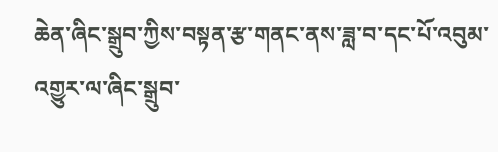ཆེན་ཞིང་སྒྲུབ་ཀྱིས་བསྟན་རྩ་གནང་ནས་ཟླ་བ་དང་པོ་འབུམ་འགྱུར་ལ་ཞིང་སྒྲུབ་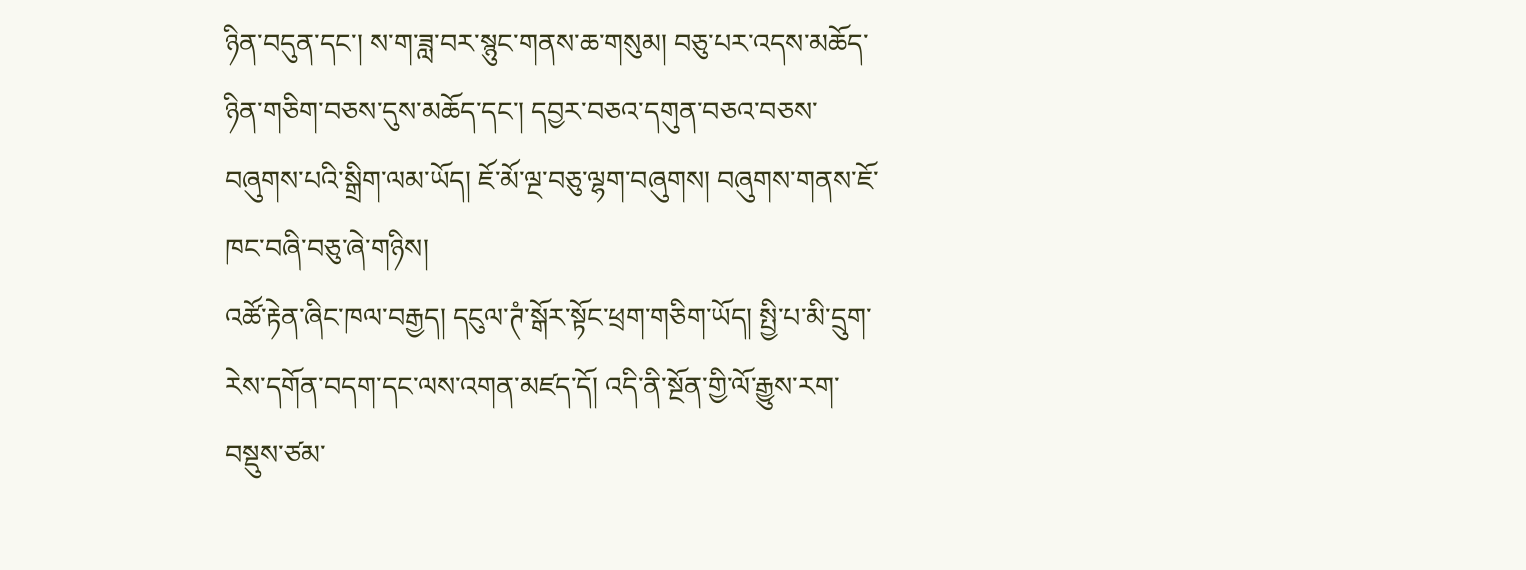ཉིན་བདུན་དང་། ས་ག་ཟླ་བར་སྙུང་གནས་ཆ་གསུམ། བཅུ་པར་འདས་མཆོད་ཉིན་གཅིག་བཅས་དུས་མཆོད་དང་། དབྱར་བཅའ་དགུན་བཅའ་བཅས་བཞུགས་པའི་སྒྲིག་ལམ་ཡོད། ཇོ་མོ་ལྔ་བཅུ་ལྷག་བཞུགས། བཞུགས་གནས་ཇོ་ཁང་བཞི་བཅུ་ཞེ་གཉིས།
འཚོ་རྟེན་ཞིང་ཁལ་བརྒྱད། དངུལ་ཊཾ་སྒོར་སྟོང་ཕྲག་གཅིག་ཡོད། སྤྱི་པ་མི་དྲུག་རེས་དགོན་བདག་དང་ལས་འགན་མཛད་དོ། འདི་ནི་སྔོན་གྱི་ལོ་རྒྱུས་རག་བསྡུས་ཙམ་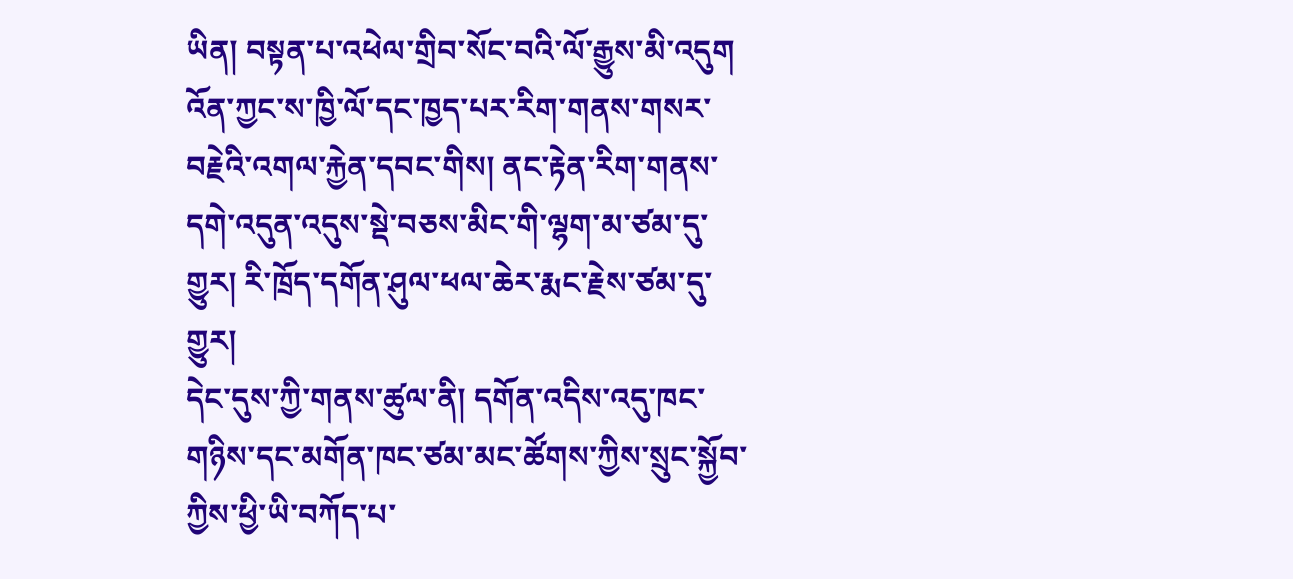ཡིན། བསྟན་པ་འཕེལ་གྲིབ་སོང་བའི་ལོ་རྒྱུས་མི་འདུག འོན་ཀྱང་ས་ཁྱི་ལོ་དང་ཁྱད་པར་རིག་གནས་གསར་བརྗེའི་འགལ་རྐྱེན་དབང་གིས། ནང་རྟེན་རིག་གནས་དགེ་འདུན་འདུས་སྡེ་བཅས་མིང་གི་ལྷག་མ་ཙམ་དུ་གྱུར། རི་ཁྲོད་དགོན་ཤུལ་ཕལ་ཆེར་རྨང་རྗེས་ཙམ་དུ་གྱུར།
དེང་དུས་ཀྱི་གནས་ཚུལ་ནི། དགོན་འདིས་འདུ་ཁང་གཉིས་དང་མགོན་ཁང་ཙམ་མང་ཚོགས་ཀྱིས་སྲུང་སྐྱོབ་ཀྱིས་ཕྱི་ཡི་བཀོད་པ་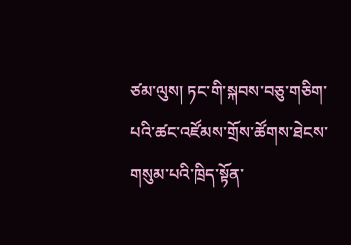ཙམ་ལུས། ཏང་གི་སྐབས་བཅུ་གཅིག་པའི་ཚང་འཛོམས་གྲོས་ཚོགས་ཐེངས་གསུམ་པའི་ཁྲིད་སྟོན་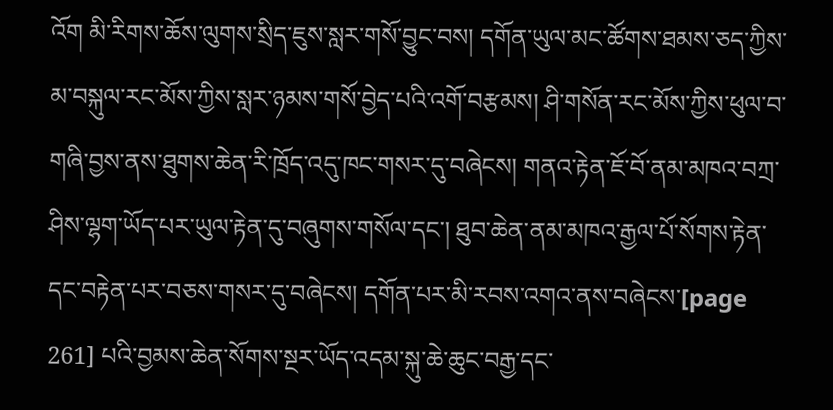འོག མི་རིགས་ཆོས་ལུགས་སྲིད་ཇུས་སླར་གསོ་བྱུང་བས། དགོན་ཡུལ་མང་ཚོགས་ཐམས་ཅད་ཀྱིས་མ་བསྐུལ་རང་མོས་ཀྱིས་སླར་ཉམས་གསོ་བྱེད་པའི་འགོ་བརྩམས། ཤི་གསོན་རང་མོས་ཀྱིས་ཕུལ་བ་གཞི་བྱས་ནས་ཐུགས་ཆེན་རི་ཁྲོད་འདུ་ཁང་གསར་དུ་བཞེངས། གནའ་རྟེན་ཇོ་བོ་ནམ་མཁའ་བཀྲ་ཤིས་ལྷག་ཡོད་པར་ཡུལ་རྟེན་དུ་བཞུགས་གསོལ་དང་། ཐུབ་ཆེན་ནམ་མཁའ་རྒྱལ་པོ་སོགས་རྟེན་དང་བརྟེན་པར་བཅས་གསར་དུ་བཞེངས། དགོན་པར་མི་རབས་འགའ་ནས་བཞེངས་[page 261] པའི་བྱམས་ཆེན་སོགས་སྔར་ཡོད་འདམ་སྐུ་ཆེ་ཆུང་བརྒྱ་དང་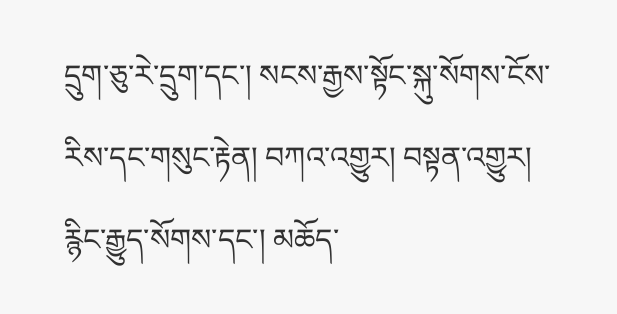དྲུག་ཅུ་རེ་དྲུག་དང་། སངས་རྒྱས་སྟོང་སྐུ་སོགས་ངོས་རིས་དང་གསུང་རྟེན། བཀའ་འགྱུར། བསྟན་འགྱུར། རྙིང་རྒྱུད་སོགས་དང་། མཆོད་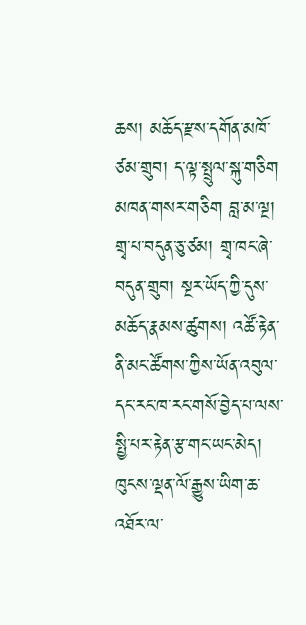ཆས། མཆོད་རྫས་དགོན་མཁོ་ཙམ་གྲུབ། ད་ལྟ་སྤྲུལ་སྐུ་གཅིག མཁན་གསར་གཅིག བླ་མ་ལྔ། གྲྭ་པ་བདུན་ཅུ་ཙམ། གྲྭ་ཁང་ཞེ་བདུན་གྲུབ། སྔར་ཡོད་ཀྱི་དུས་མཆོད་རྣམས་ཚུགས། འཚོ་རྟེན་ནི་མང་ཚོགས་ཀྱིས་ཡོན་འབུལ་དང་རང་ཁ་རང་གསོ་བྱེད་པ་ལས་སྤྱི་པར་རྟེན་རྩ་གང་ཡང་མེད།
ཁུངས་ལྡན་ལོ་རྒྱུས་ཡིག་ཆ་འཐོར་ལ་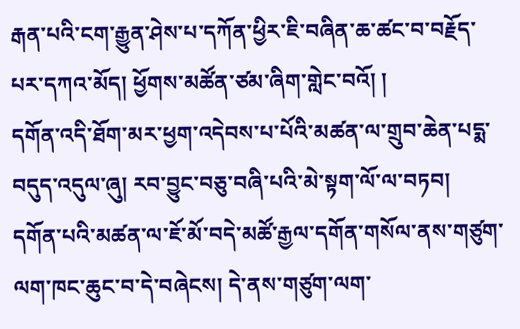རྒན་པའི་ངག་རྒྱུན་ཤེས་པ་དཀོན་ཕྱིར་ཇི་བཞིན་ཆ་ཚང་བ་བརྗོད་པར་དཀའ་མོད། ཕྱོགས་མཚོན་ཙམ་ཞིག་གླེང་བའོ། །
དགོན་འདི་ཐོག་མར་ཕྱག་འདེབས་པ་པོའི་མཚན་ལ་གྲུབ་ཆེན་པདྨ་བདུད་འདུལ་ཞུ། རབ་བྱུང་བཅུ་བཞི་པའི་མེ་སྟག་ལོ་ལ་བཏབ། དགོན་པའི་མཚན་ལ་ཇོ་མོ་བདེ་མཚོ་རྒྱལ་དགོན་གསོལ་ནས་གཙུག་ལག་ཁང་ཆུང་བ་དེ་བཞེངས། དེ་ནས་གཙུག་ལག་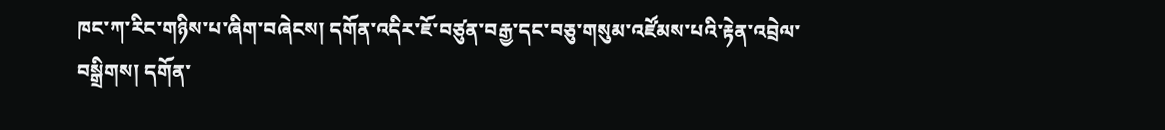ཁང་ཀ་རིང་གཉིས་པ་ཞིག་བཞེངས། དགོན་འདིར་ཇོ་བཙུན་བརྒྱ་དང་བཅུ་གསུམ་འཛོམས་པའི་རྟེན་འབྲེལ་བསྒྲིགས། དགོན་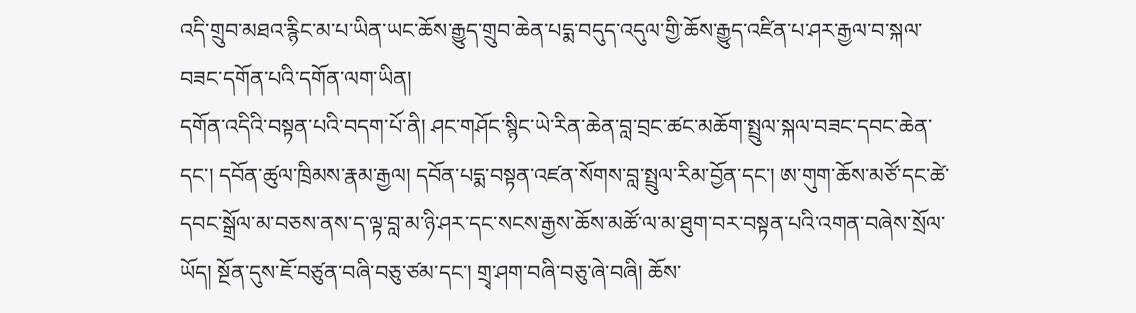འདི་གྲུབ་མཐའ་རྙིང་མ་པ་ཡིན་ཡང་ཆོས་རྒྱུད་གྲུབ་ཆེན་པདྨ་བདུད་འདུལ་གྱི་ཆོས་རྒྱུད་འཛིན་པ་ཤར་རྒྱལ་བ་སྐལ་བཟང་དགོན་པའི་དགོན་ལག་ཡིན།
དགོན་འདིའི་བསྟན་པའི་བདག་པོ་ནི། ཤང་གཤོང་སྙིང་ཡེ་རིན་ཆེན་བླ་བྲང་ཚང་མཆོག་སྤྲུལ་སྐལ་བཟང་དབང་ཆེན་དང་། དབོན་ཚུལ་ཁྲིམས་རྣམ་རྒྱལ། དབོན་པདྨ་བསྟན་འཛན་སོགས་བླ་སྤྲུལ་རིམ་བྱོན་དང་། ཨ་གུག་ཆོས་མཙོ་དང་ཚེ་དབང་སྒྲོལ་མ་བཅས་ནས་ད་ལྟ་བླ་མ་ཉི་ཤར་དང་སངས་རྒྱས་ཆོས་མཚོ་ལ་མ་ཐུག་བར་བསྟན་པའི་འགན་བཞེས་སྲོལ་ཡོད། སྔོན་དུས་ཇོ་བཙུན་བཞི་བཅུ་ཙམ་དང་། གྲྭ་ཤག་བཞི་བཅུ་ཞེ་བཞི། ཆོས་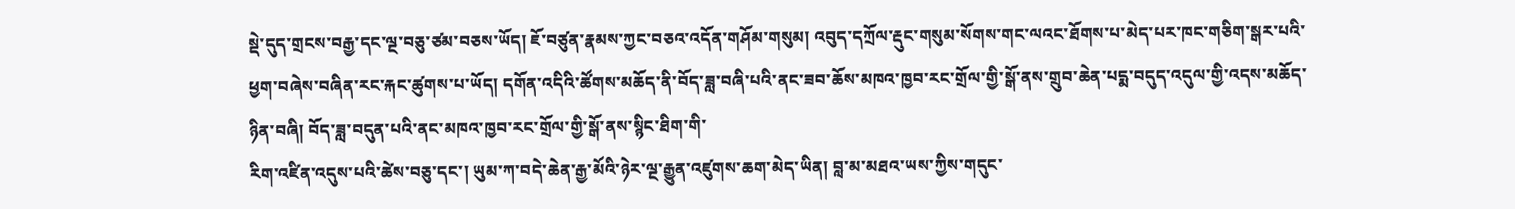སྡེ་དུད་གྲངས་བརྒྱ་དང་ལྔ་བཅུ་ཙམ་བཅས་ཡོད། ཇོ་བཙུན་རྣམས་ཀྱང་བཅའ་འདོན་གཤོམ་གསུམ། འབུད་དཀྲོལ་རྡུང་གསུམ་སོགས་གང་ལའང་ཐོགས་པ་མེད་པར་ཁང་གཅིག་སྒར་པའི་ཕྱག་བཞེས་བཞིན་རང་རྐང་ཚུགས་པ་ཡོད། དགོན་འདིའི་ཚོགས་མཆོད་ནི་བོད་ཟླ་བཞི་པའི་ནང་ཟབ་ཆོས་མཁའ་ཁྱབ་རང་གྲོལ་གྱི་སྒོ་ནས་གྲུབ་ཆེན་པདྨ་བདུད་འདུལ་གྱི་འདས་མཆོད་ཉིན་བཞི། བོད་ཟླ་བདུན་པའི་ནང་མཁའ་ཁྱབ་རང་གྲོལ་གྱི་སྒོ་ནས་སྙིང་ཐིག་གི་
རིག་འཛིན་འདུས་པའི་ཚེས་བཅུ་དང་། ཡུམ་ཀ་བདེ་ཆེན་རྒྱ་མོའི་ཉེར་ལྔ་རྒྱུན་འཛུགས་ཆག་མེད་ཡིན། བླ་མ་མཐའ་ཡས་ཀྱིས་གདུང་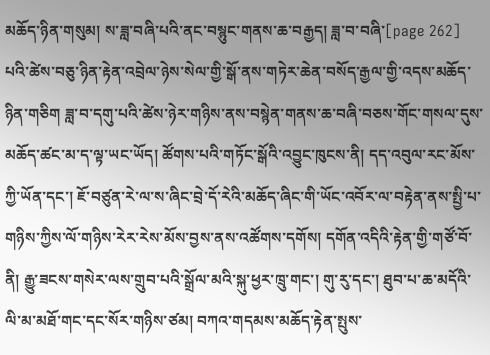མཆོད་ཉིན་གསུམ། ས་ཟླ་བཞི་པའི་ནང་བསྙུང་གནས་ཆ་བརྒྱད། ཟླ་བ་བཞི་[page 262] པའི་ཚེས་བཅུ་ཉིན་རྟེན་འབྲེལ་ཉེས་སེལ་གྱི་སྒོ་ནས་གཏེར་ཆེན་བསོད་རྒྱལ་གྱི་འདས་མཆོད་ཉིན་གཅིག ཟླ་བ་དགུ་པའི་ཚེས་ཉེར་གཉིས་ནས་བསྙེན་གནས་ཆ་བཞི་བཅས་གོང་གསལ་དུས་མཆོད་ཚང་མ་ད་ལྟ་ཡང་ཡོད། ཚོགས་པའི་གཏོང་སྒོའི་འབྱུང་ཁུངས་ནི། དད་འབུལ་རང་མོས་ཀྱི་ཡོན་དང་། ཇོ་བཙུན་རེ་ལ་ས་ཞིང་བྲེ་དོ་རེའི་མཆོད་ཞིང་གི་ཡོང་འབོར་ལ་བརྟེན་ནས་སྤྱི་པ་གཉིས་ཀྱིས་ལོ་གཉིས་རེར་རེས་མོས་བྱས་ནས་འཚོགས་དགོས། དགོན་འདིའི་རྟེན་གྱི་གཙོ་བོ་ནི། རྒྱུ་ཟངས་གསེར་ལས་གྲུབ་པའི་སྒྲོལ་མའི་སྐུ་ཕྱར་ཁྲུ་གང་། གུ་རུ་དང་། ཐུབ་པ་ཆ་མདོའི་ལི་མ་མཐོ་གང་དང་སོར་གཉིས་ཙམ། བཀའ་གདམས་མཆོད་རྟེན་སྤུས་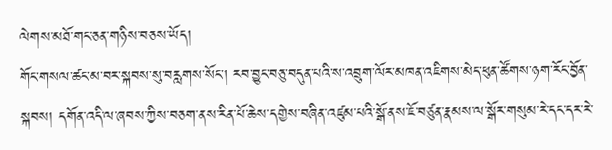ལེགས་མཐོ་གང་ཅན་གཉིས་བཅས་ཡོད།
གོང་གསལ་ཚང་མ་བར་སྐབས་སུ་བརླགས་སོང་། རབ་བྱུང་བཅུ་བདུན་པའི་ས་འབྲུག་ལོར་མཁན་འཇིགས་མེད་ཕུན་ཚོགས་ཉག་རོང་བྱོན་སྐབས། དགོན་འདི་ལ་ཞབས་ཀྱིས་བཅག་ནས་རིན་པོ་ཆེས་དགྱེས་བཞིན་འཛུམ་པའི་སྒོ་ནས་ཇོ་བཙུན་རྣམས་ལ་སྒོར་གསུམ་རེ་དང་དར་རེ་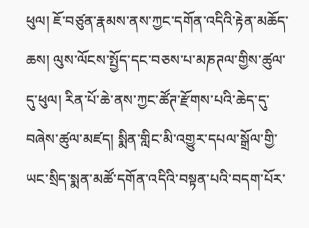ཕུལ། ཇོ་བཙུན་རྣམས་ནས་ཀྱང་དགོན་འདིའི་རྟེན་མཆོད་ཆས། ལུས་ལོངས་སྤྱོད་དང་བཅས་པ་མཎཊལ་གྱིས་ཚུལ་དུ་ཕུལ། རིན་པོ་ཆེ་ནས་ཀྱང་ཚོཊ་རྫོགས་པའི་ཆེད་དུ་བཞེས་ཚུལ་མཛད། སྨིན་གླིང་མི་འགྱུར་དཔལ་སྒྲོལ་གྱི་ཡང་སྲིད་སྨན་མཚོ་དགོན་འདིའི་བསྟན་པའི་བདག་པོར་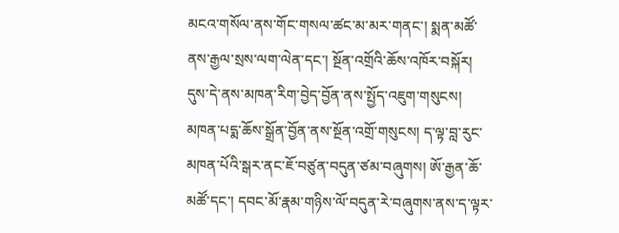མངའ་གསོལ་ནས་གོང་གསལ་ཚང་མ་མར་གནང་། སྨན་མཚོ་ནས་རྒྱལ་སྲས་ལག་ལེན་དང་། སྔོན་འགྲོའི་ཆོས་འཁོར་བསྐོར། དུས་དེ་ནས་མཁན་རིག་བྱེད་བྱོན་ནས་སྤྱོད་འཇུག་གསུངས། མཁན་པདྨ་ཆོས་སྒྲོན་བྱོན་ནས་སྔོན་འགྲོ་གསུངས། ད་ལྟ་བླ་རུང་མཁན་པོའི་སྒར་ནང་ཇོ་བཙུན་བདུན་ཙམ་བཞུགས། ཨོ་རྒྱན་ཆོ་མཚོ་དང་། དབང་མོ་རྣམ་གཉིས་ལོ་བདུན་རེ་བཞུགས་ནས་ད་ལྟར་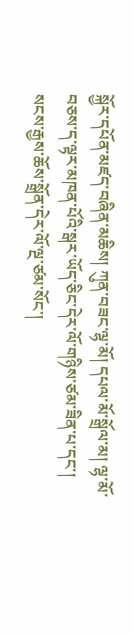སྐྱོར་དཔོན་མཛད་བཞིན་མཆིས། ཀུན་བཟང་ལྷ་མོ། དཔལ་མོ་སྒྲོལ་མ། ལྷ་མོ་བཅས་ད་ལྟར་མཁན་པོའི་སྒར་ཡོད་ཅིང་དེར་ལོ་གཉིས་ཙམ་ཟིན་པ་དང་། སངས་རྒྱས་ཆོས་སྒྲོན་དེར་ལོ་ལྔ་ཙམ་སོང་།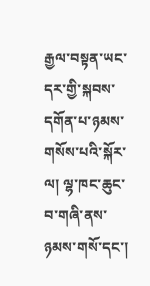རྒྱལ་བསྟན་ཡང་དར་གྱི་སྐབས་དགོན་པ་ཉམས་གསོས་པའི་སྐོར་ལ། ལྷ་ཁང་ཆུང་བ་གཞི་ནས་ཉམས་གསོ་དང་།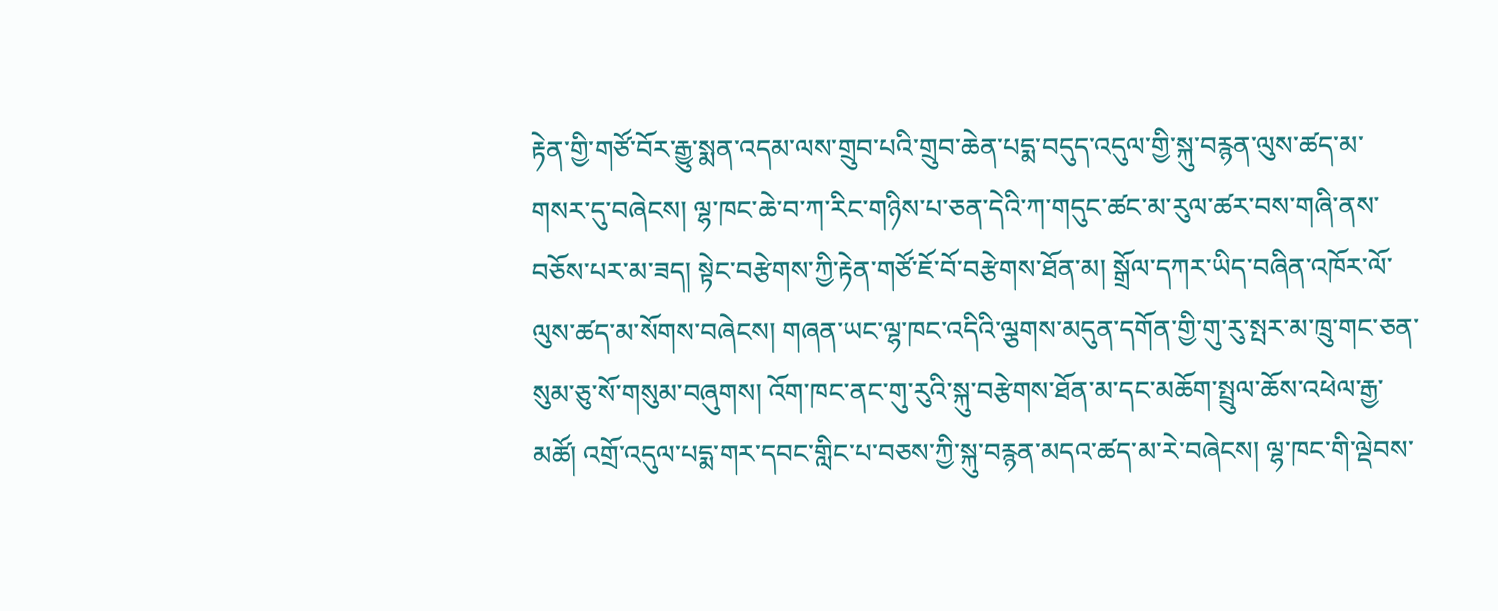རྟེན་གྱི་གཙོ་བོར་རྒྱུ་སྨན་འདམ་ལས་གྲུབ་པའི་གྲུབ་ཆེན་པདྨ་བདུད་འདུལ་གྱི་སྐུ་བརྙན་ལུས་ཚད་མ་གསར་དུ་བཞེངས། ལྷ་ཁང་ཆེ་བ་ཀ་རིང་གཉིས་པ་ཅན་དེའི་ཀ་གདུང་ཚང་མ་རུལ་ཚར་བས་གཞི་ནས་བཅོས་པར་མ་ཟད། སྟེང་བརྩེགས་ཀྱི་རྟེན་གཙོ་ཇོ་བོ་བརྩེགས་ཐོན་མ། སྒྲོལ་དཀར་ཡིད་བཞིན་འཁོར་ལོ་ལུས་ཚད་མ་སོགས་བཞེངས། གཞན་ཡང་ལྷ་ཁང་འདིའི་ལྕགས་མདུན་དགོན་གྱི་གུ་རུ་སྤར་མ་ཁྲུ་གང་ཅན་སུམ་ཅུ་སོ་གསུམ་བཞུགས། འོག་ཁང་ནང་གུ་རུའི་སྐུ་བརྩེགས་ཐོན་མ་དང་མཆོག་སྤྲུལ་ཆོས་འཕེལ་རྒྱ་མཚོ། འགྲོ་འདུལ་པདྨ་གར་དབང་གླིང་པ་བཅས་ཀྱི་སྐུ་བརྙན་མདའ་ཚད་མ་རེ་བཞེངས། ལྷ་ཁང་གི་ལྡེབས་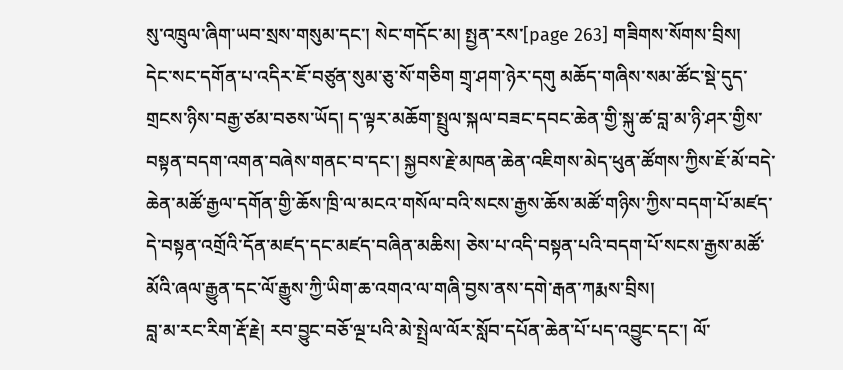སུ་འཁྲུལ་ཞིག་ཡབ་སྲས་གསུམ་དང་། སེང་གདོང་མ། སྤྱན་རས་[page 263] གཟིགས་སོགས་བྲིས།
དེང་སང་དགོན་པ་འདིར་ཇོ་བཙུན་སུམ་ཅུ་སོ་གཅིག གྲྭ་ཤག་ཉེར་དགུ མཆོད་གཞིས་སམ་ཚོང་སྡེ་དུད་གྲངས་ཉིས་བརྒྱ་ཙམ་བཅས་ཡོད། ད་ལྟར་མཆོག་སྤྲུལ་སྐལ་བཟང་དབང་ཆེན་གྱི་སྐུ་ཚ་བླ་མ་ཉི་ཤར་གྱིས་བསྟན་བདག་འགན་བཞེས་གནང་བ་དང་། སྐྱབས་རྗེ་མཁན་ཆེན་འཇིགས་མེད་ཕུན་ཚོགས་ཀྱིས་ཇོ་མོ་བདེ་ཆེན་མཚོ་རྒྱལ་དགོན་གྱི་ཆོས་ཁྲི་ལ་མངའ་གསོལ་བའི་སངས་རྒྱས་ཆོས་མཚོ་གཉིས་ཀྱིས་བདག་པོ་མཛད་དེ་བསྟན་འགྲོའི་དོན་མཛད་དང་མཛད་བཞིན་མཆིས། ཅེས་པ་འདི་བསྟན་པའི་བདག་པོ་སངས་རྒྱས་མཚོ་མོའི་ཞལ་རྒྱུན་དང་ལོ་རྒྱུས་ཀྱི་ཡིག་ཆ་འགའ་ལ་གཞི་བྱས་ནས་དགེ་རྒན་ཀརྨས་བྲིས།
བླ་མ་རང་རིག་རྡོ་རྗེ། རབ་བྱུང་བཅོ་ལྔ་པའི་མེ་སྤྲེལ་ལོར་སློབ་དཔོན་ཆེན་པོ་པད་འབྱུང་དང་། ལོ་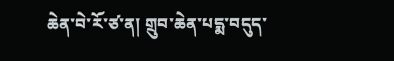ཆེན་བེ་རོ་ཙ་ན། གྲུབ་ཆེན་པདྨ་བདུད་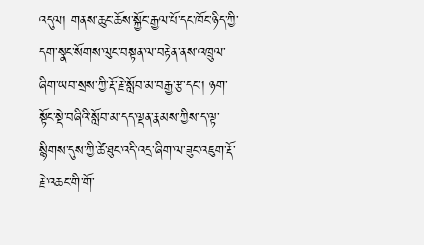འདུལ། གནས་ཆུང་ཆོས་སྐྱོང་རྒྱལ་པོ་དང་ཁོང་ཉིད་ཀྱི་དག་སྣང་སོགས་ལུང་བསྟན་ལ་བརྟེན་ནས་འཁྲུལ་ཞིག་ཡབ་སྲས་ཀྱི་རྡོ་རྗེ་སློབ་མ་བརྒྱ་རྩ་དང་། ཉག་སྟོང་སྡེ་བཞིའི་སློབ་མ་དད་ལྡན་རྣམས་ཀྱིས་ད་ལྟ་སྙིགས་དུས་ཀྱི་ཚེ་ཐུང་འདི་འདྲ་ཞིག་ལ་ཟུང་འཇུག་རྡོ་རྗེ་འཆང་གི་གོ་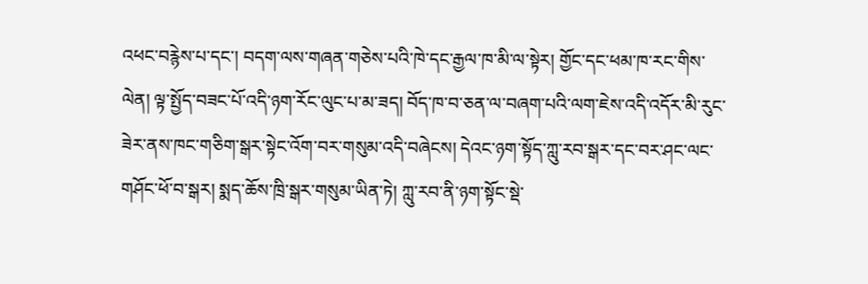འཕང་བརྙེས་པ་དང་། བདག་ལས་གཞན་གཅེས་པའི་ཁེ་དང་རྒྱལ་ཁ་མི་ལ་སྟེར། གྱོང་དང་ཕམ་ཁ་རང་གིས་ལེན། ལྟ་སྤྱོད་བཟང་པོ་འདི་ཉག་རོང་ལུང་པ་མ་ཟད། བོད་ཁ་བ་ཅན་ལ་བཞག་པའི་ལག་ཇེས་འདི་འདོར་མི་རུང་ཟེར་ནས་ཁང་གཅིག་སྒར་སྟེང་འོག་བར་གསུམ་འདི་བཞེངས། དེའང་ཉག་སྟོད་ཀླུ་རབ་སྒར་དང་བར་ཤང་ལང་གཤོང་ཕོ་བ་སྒར། སྨད་ཆོས་ཁྲི་སྒར་གསུམ་ཡིན་ཏེ། ཀླུ་རབ་ནི་ཉག་སྟོང་སྡེ་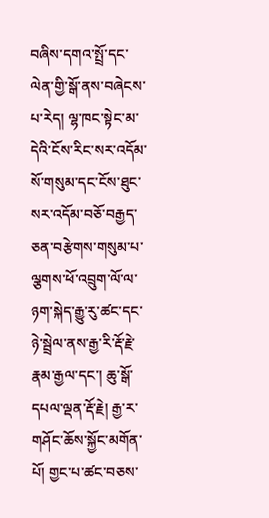བཞིས་དགའ་སྤྲོ་དང་ལེན་གྱི་སྒོ་ནས་བཞེངས་པ་རེད། ལྷ་ཁང་སྟེང་མ་དེའི་ངོས་རིང་སར་འདོམ་སོ་གསུམ་དང་ངོས་ཐུང་སར་འདོམ་བཅོ་བརྒྱད་ཅན་བརྩེགས་གསུམ་པ་ལྕགས་ཕོ་འབྲུག་ལོ་ལ་ཉག་སྐེད་རྒྱུ་རུ་ཚང་དང་ཉེ་སྦྲེལ་ནས་རྒྱ་རི་རྡོ་རྗེ་རྣམ་རྒྱལ་དང་། ཆུ་སྒོ་དཔལ་ལྡན་རྡོ་རྗེ། རྒྱ་ར་གཤོང་ཆོས་སྐྱོང་མགོན་པོ། གྱང་པ་ཚང་བཅས་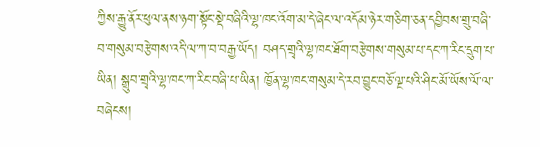ཀྱིས་རྒྱུ་ནོར་ཕུལ་ནས་ཉག་སྟོང་སྡེ་བཞིའི་ལྷ་ཁང་འོག་མ་དེ་ཞེང་ལ་འདོམ་ཉེར་གཅིག་ཅན་དབྱིབས་གྲུ་བཞི་བ་གསུམ་བརྩེགས་འདི་ལ་ཀ་བ་བརྒྱ་ཡོད། བཤད་གྲྭའི་ལྷ་ཁང་ཐོག་བརྩེགས་གསུམ་པ་དང་ཀ་རིང་དྲུག་པ་ཡིན། སྒྲུབ་གྲྭའི་ལྷ་ཁང་ཀ་རིང་བཞི་པ་ཡིན། ཁྱོན་ལྷ་ཁང་གསུམ་དེ་རབ་བྱུང་བཅོ་ལྔ་པའི་ཤིང་མོ་ཡོས་ལོ་ལ་བཞེངས།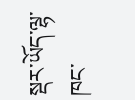སྡར་ཡོད་ལྷ་ཁང་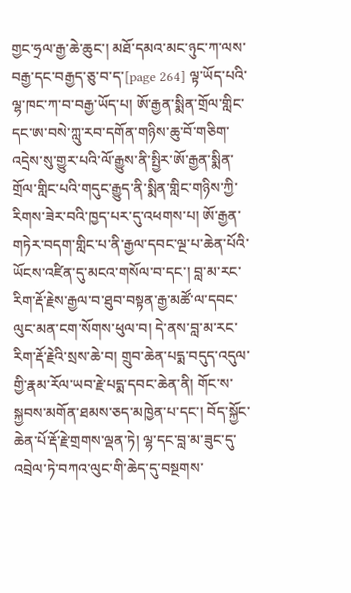གྱང་ཧྲལ་རྒྱ་ཆེ་ཆུང་། མཐོ་དམའ་མང་ཉུང་ཀ་ལས་བརྒྱ་དང་བརྒྱད་ཅུ་བ་ད་[page 264] ལྟ་ཡོད་པའི་ལྷ་ཁང་ཀ་བ་བརྒྱ་ཡོད་པ། ཨོ་རྒྱན་སྨིན་གྲོལ་གླིང་དང་ཨ་བསེ་ཀླུ་རབ་དགོན་གཉིས་ཆུ་བོ་གཅིག་འདྲེས་སུ་གྱུར་པའི་ལོ་རྒྱུས་ནི་སྤྱིར་ཨོ་རྒྱན་སྨིན་གྲོལ་གླིང་པའི་གདུང་རྒྱུད་ནི་སྨིན་གླིང་གཉིས་ཀྱི་རིགས་ཟེར་བའི་ཁྱད་པར་དུ་འཕགས་པ། ཨོ་རྒྱན་གཏེར་བདག་གླིང་པ་ནི་རྒྱལ་དབང་ལྔ་པ་ཆེན་པོའི་ཡོངས་འཛིན་དུ་མངའ་གསོལ་བ་དང་། བླ་མ་རང་རིག་རྡོ་རྗེས་རྒྱལ་བ་ཐུབ་བསྟན་རྒྱ་མཚོ་ལ་དབང་ལུང་མན་ངག་སོགས་ཕུལ་བ། དེ་ནས་བླ་མ་རང་རིག་རྡོ་རྗེའི་སྲས་ཆེ་བ། གྲུབ་ཆེན་པདྨ་བདུད་འདུལ་གྱི་རྣམ་རོལ་ཡབ་རྗེ་པདྨ་དབང་ཆེན་ནི། གོང་ས་སྐྱབས་མགོན་ཐམས་ཅད་མཁྱེན་པ་དང་། བོད་སྐྱོང་ཆེན་པོ་རྡོ་རྗེ་གྲགས་ལྡན་ཏེ། ལྷ་དང་བླ་མ་ཟུང་དུ་འབྲེལ་ཏེ་བཀའ་ལུང་གི་ཆེད་དུ་བསྔགས་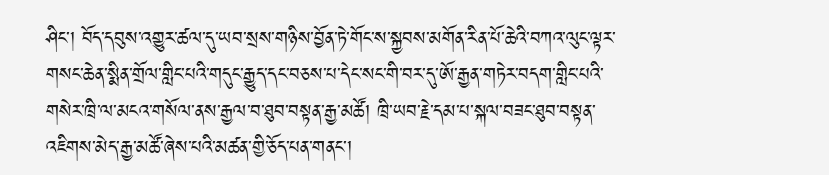ཤིང་། བོད་དབུས་འགྱུར་ཚལ་དུ་ཡབ་སྲས་གཉིས་བྱོན་ཏེ་གོང་ས་སྐྱབས་མགོན་རིན་པོ་ཆེའི་བཀའ་ལུང་ལྟར་གསང་ཆེན་སྨིན་གྲོལ་གླིང་པའི་གདུང་རྒྱུད་དང་བཅས་པ་དེང་སང་གི་བར་དུ་ཨོ་རྒྱན་གཏེར་བདག་གླིང་པའི་གསེར་ཁྲི་ལ་མངའ་གསོལ་ནས་རྒྱལ་བ་ཐུབ་བསྟན་རྒྱ་མཚོ། ཁྲི་ཡབ་རྗེ་དམ་པ་སྐལ་བཟང་ཐུབ་བསྟན་འཇིགས་མེད་རྒྱ་མཚོ་ཞེས་པའི་མཚན་གྱི་ཅོད་པན་གནང་།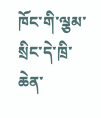ཁོང་གི་ལྕམ་སྲིང་དེ་ཁྲི་ཆེན་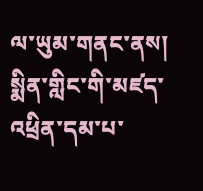ལ་ཡུམ་གནང་ནས། སྨིན་གླིང་གི་མཛད་འཕྲིན་དམ་པ་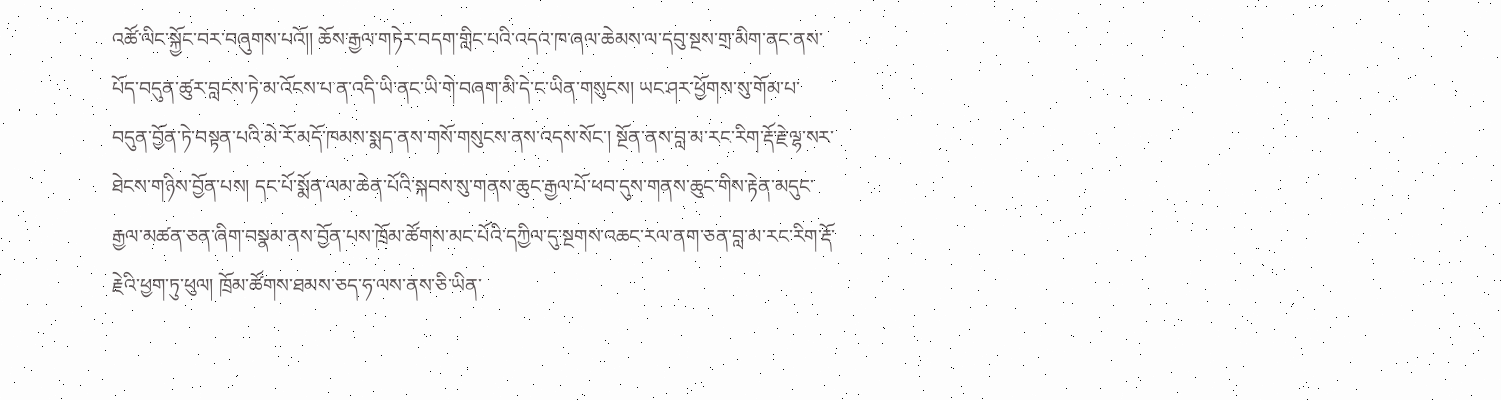འཚོ་ལིང་སྐྱོང་བར་བཞུགས་པའོ།། ཆོས་རྒྱལ་གཏེར་བདག་གླིང་པའི་འདའ་ཁ་ཞལ་ཆེམས་ལ་དབུ་སྔས་གྲ་མིག་ནང་ནས་པོད་བདུན་ཚུར་བླངས་ཏེ་མ་འོངས་པ་ན་འདི་ཡི་ནང་ཡི་གེ་བཞག་མི་དེ་ང་ཡིན་གསུངས། ཡང་ཤར་ཕྱོགས་སུ་གོམ་པ་བདུན་བྱོན་ཏེ་བསྟན་པའི་མེ་རོ་མདོ་ཁམས་སྨད་ནས་གསོ་གསུངས་ནས་འདས་སོང་། སྔོན་ནས་བླ་མ་རང་རིག་རྡོ་རྗེ་ལྷ་སར་ཐེངས་གཉིས་བྱོན་པས། དང་པོ་སྨོན་ལམ་ཆེན་པོའི་སྐབས་སུ་གནས་ཆུང་རྒྱལ་པོ་ཕབ་དུས་གནས་ཆུང་གིས་རྟེན་མདུང་རྒྱལ་མཚན་ཅན་ཞིག་བསྣམ་ནས་བྱོན་པས་ཁྲོམ་ཚོགས་མང་པོའི་དཀྱིལ་དུ་སྔགས་འཆང་རལ་ནག་ཅན་བླ་མ་རང་རིག་རྡོ་རྗེའི་ཕྱག་ཏུ་ཕུལ། ཁྲོམ་ཚོགས་ཐམས་ཅད་ཧ་ལས་ནས་ཅི་ཡིན་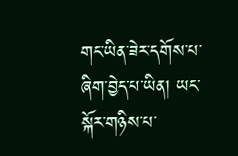གང་ཡིན་ཟེར་དགོས་པ་ཞིག་བྱེད་པ་ཡིན། ཡང་སྐོར་གཉིས་པ་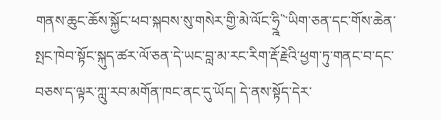གནས་ཆུང་ཆོས་སྐྱོང་ཕབ་སྐབས་སུ་གསེར་གྱི་མེ་ལོང་ཧྲྰི῝་ཡིག་ཅན་དང་གོས་ཆེན་སྤང་ཁེབ་སྟོང་སྐུད་ཚར་ལོ་ཅན་དེ་ཡང་བླ་མ་རང་རིག་རྡོ་རྗེའི་ཕྱག་ཏུ་གནང་བ་དང་བཅས་ད་ལྟར་ཀླུ་རབ་མགོན་ཁང་ནང་དུ་ཡོད། དེ་ནས་སྟོད་དེར་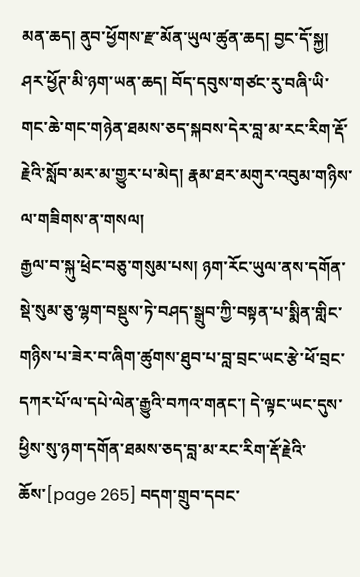མན་ཆད། ནུབ་ཕྱོགས་རྫ་མོན་ཡུལ་ཚུན་ཆད། བྱང་དོ་སྐྱ། ཤར་ཕྱོཊ་མི་ཉག་ཡན་ཆད། བོད་དབུས་གཙང་རུ་བཞི་ཡི་གང་ཆེ་གང་གཉེན་ཐམས་ཅད་སྐབས་དེར་བླ་མ་རང་རིག་རྡོ་རྗེའི་སློབ་མར་མ་གྱུར་པ་མེད། རྣམ་ཐར་མགུར་འབུམ་གཉིས་ལ་གཟིགས་ན་གསལ།
རྒྱལ་བ་སྐུ་ཕྲེང་བཅུ་གསུམ་པས། ཉག་རོང་ཡུལ་ནས་དགོན་སྡེ་སུམ་ཅུ་ལྷག་བསྡུས་ཏེ་བཤད་སྒྲུབ་ཀྱི་བསྟན་པ་སྨིན་གླིང་གཉིས་པ་ཟེར་བ་ཞིག་ཚུགས་ཐུབ་པ་བླ་བྲང་ཡང་རྩེ་ཕོ་བྲང་དཀར་པོ་ལ་དཔེ་ལེན་རྒྱུའི་བཀའ་གནང་། དེ་ལྟང་ཡང་དུས་ཕྱིས་སུ་ཉག་དགོན་ཐམས་ཅད་བླ་མ་རང་རིག་རྡོ་རྗེའི་ཆོས་[page 265] བདག་གྲུབ་དབང་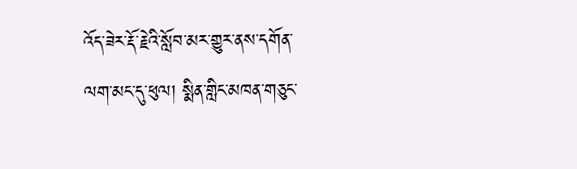འོད་ཟེར་རྡོ་རྗེའི་སློབ་མར་གྱུར་ནས་དགོན་ལག་མང་དུ་ཕུལ། སྨིན་གླིང་མཁན་གཅུང་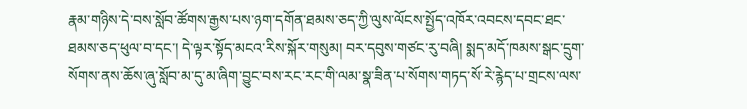རྣམ་གཉིས་དེ་བས་སློབ་ཚོགས་རྒྱས་པས་ཉག་དགོན་ཐམས་ཅད་ཀྱི་ལུས་ལོངས་སྤྱོད་འཁོར་འབངས་དབང་ཐང་ཐམས་ཅད་ཕུལ་བ་དང་། དེ་ལྟར་སྟོད་མངའ་རིས་སྐོར་གསུམ། བར་དབུས་གཙང་རུ་བཞི། སྨད་མདོ་ཁམས་སྒང་དྲུག་སོགས་ནས་ཆོས་ཞུ་སློབ་མ་དུ་མ་ཞིག་བྱུང་བས་རང་རང་གི་ལམ་སྣ་ཟིན་པ་སོགས་གཏད་སོ་རེ་རྙེད་པ་གྲངས་ལས་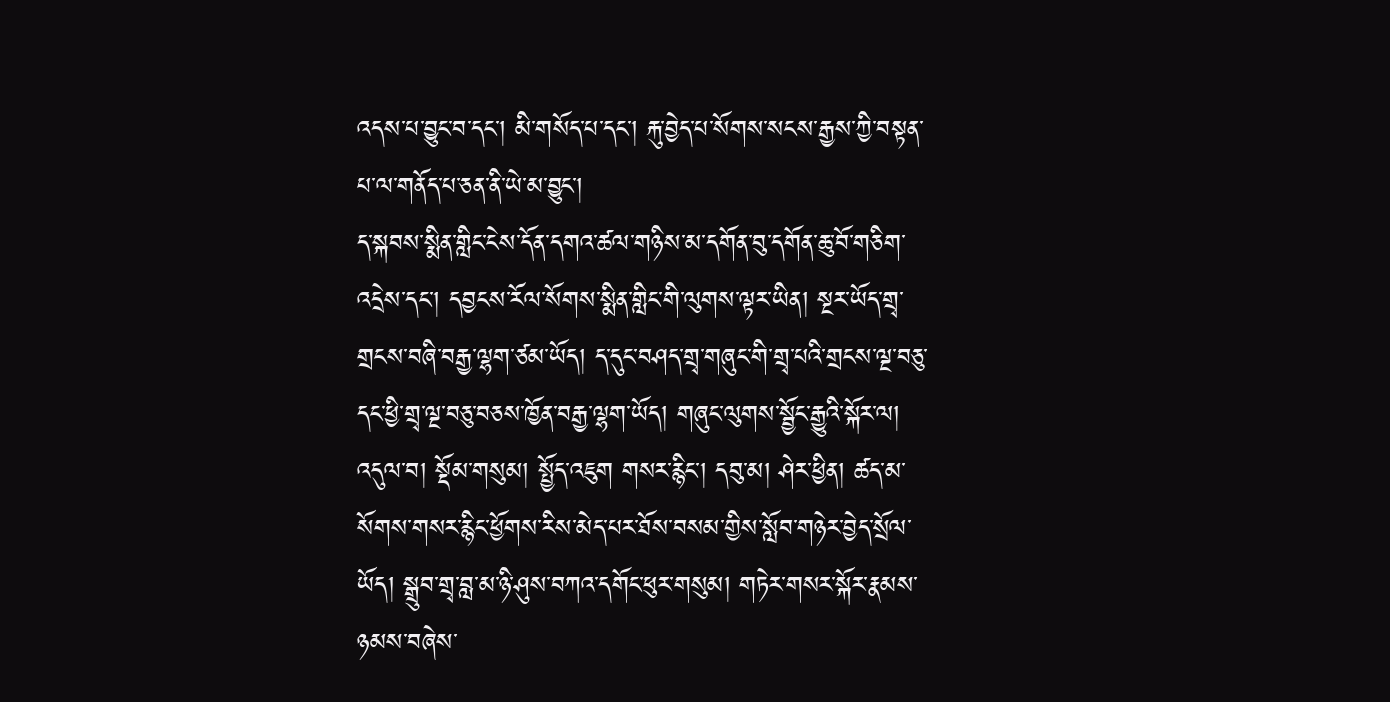འདས་པ་བྱུང་བ་དང་། མི་གསོད་པ་དང་། རྐུ་བྱེད་པ་སོགས་སངས་རྒྱས་ཀྱི་བསྟན་པ་ལ་གནོད་པ་ཅན་ནི་ཡེ་མ་བྱུང་།
ད་སྐབས་སྨིན་གླིང་ངེས་དོན་དགའ་ཚལ་གཉིས་མ་དགོན་བུ་དགོན་ཆུ་བོ་གཅིག་འདྲེས་དང་། དབྱངས་རོལ་སོགས་སྨིན་གླིང་གི་ལུགས་ལྟར་ཡིན། སྔར་ཡོད་གྲྭ་གྲངས་བཞི་བརྒྱ་ལྷག་ཙམ་ཡོད། ད་དུང་བཤད་གྲྭ་གཞུང་གི་གྲྭ་པའི་གྲངས་ལྔ་བཅུ་དང་ཕྱི་གྲྭ་ལྔ་བཅུ་བཅས་ཁྱོན་བརྒྱ་ལྷག་ཡོད། གཞུང་ལུགས་སྦྱོང་རྒྱུའི་སྐོར་ལ། འདུལ་བ། སྡོམ་གསུམ། སྤྱོད་འཇུག གསར་རྙིང་། དབུ་མ། ཤེར་ཕྱིན། ཚད་མ་སོགས་གསར་རྙིང་ཕྱོགས་རིས་མེད་པར་ཐོས་བསམ་གྱིས་སློབ་གཉེར་བྱེད་སྲོལ་ཡོད། སྒྲུབ་གྲྭ་བླ་མ་ཉི་ཤུས་བཀའ་དགོང་ཕུར་གསུམ། གཏེར་གསར་སྐོར་རྣམས་ཉམས་བཞེས་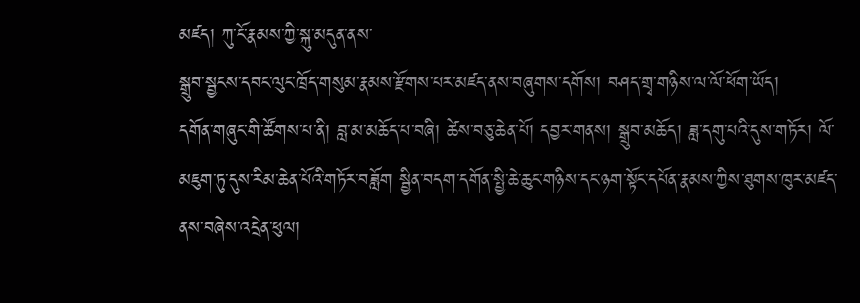མཛད། ཀུ་ངོ་རྣམས་ཀྱི་སྐུ་མདུན་ནས་
སྒྲུབ་སྦྱངས་དབང་ལུང་ཁྲོད་གསུམ་རྣམས་རྫོགས་པར་མཛད་ནས་བཞུགས་དགོས། བཤད་གྲྭ་གཉིས་ལ་ལོ་ཕོག་ཡོད།
དགོན་གཞུང་གི་ཚོགས་པ་ནི། བླ་མ་མཆོད་པ་བཞི། ཚེས་བཅུ་ཆེན་པོ། དབྱར་གནས། སྒྲུབ་མཆོད། ཟླ་དགུ་པའི་དུས་གཏོར། ལོ་མཇུག་ཏུ་དུས་རིམ་ཆེན་པོའི་གཏོར་བཟློག སྦྱིན་བདག་དགོན་སྤྱི་ཆེ་ཆུང་གཉིས་དང་ཉག་སྟོང་དཔོན་རྣམས་ཀྱིས་ཐུགས་ཁུར་མཛད་ནས་བཞེས་འདྲེན་ཕུལ།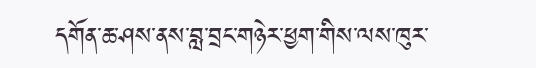དགོན་ཆ་ཤས་ནས་བླ་བྲང་གཉེར་ཕྱག་གིས་ལས་ཁུར་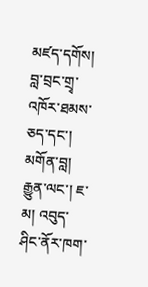མཛད་དགོས། བླ་བྲང་གྲྭ་འཁོར་ཐམས་ཅད་དང་། མགོན་བླ། རྒྱུན་ལང་། ཇ་མ། འབུད་ཤིང་ནོར་ཁག་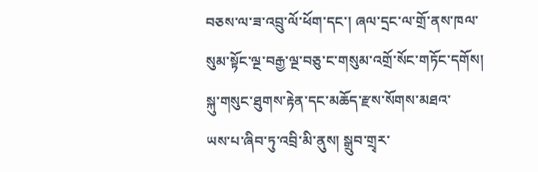བཅས་ལ་ཟ་འབྲུ་ལོ་ཕོག་དང་། ཞལ་དྲང་ལ་གྲོ་ནས་ཁལ་སུམ་སྟོང་ལྔ་བརྒྱ་ལྔ་བཅུ་ང་གསུམ་འགྲོ་སོང་གཏོང་དགོས། སྐུ་གསུང་ཐུགས་རྟེན་དང་མཆོད་རྫས་སོགས་མཐའ་
ཡས་པ་ཞིབ་ཏུ་འབྲི་མི་ནུས། སྒྲུབ་གྲྭར་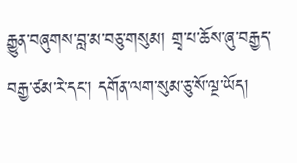རྒྱུན་བཞུགས་བླ་མ་བཅུ་གསུམ། གྲྭ་པ་ཆོས་ཞུ་བརྒྱད་བརྒྱ་ཙམ་རེ་དང་། དགོན་ལག་སུམ་ཅུ་སོ་ལྔ་ཡོད།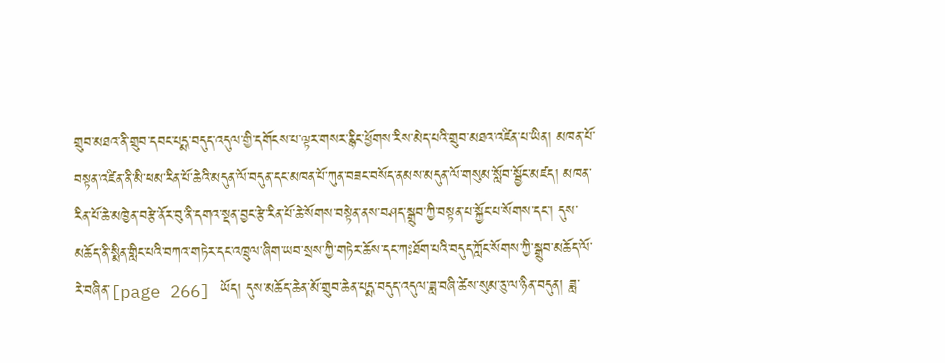གྲུབ་མཐའ་ནི་གྲུབ་དབང་པདྨ་བདུད་འདུལ་གྱི་དགོངས་པ་ལྟར་གསར་རྙིང་ཕྱོགས་རིས་མེད་པའི་གྲུབ་མཐའ་འཛིན་པ་ཡིན། མཁན་པོ་བསྟན་འཛིན་ནི་མི་ཕམ་རིན་པོ་ཆེའི་མདུན་ལོ་བདུན་དང་མཁན་པོ་ཀུན་བཟང་བསོད་ནམས་མདུན་ལོ་གསུམ་སློབ་སྦྱོང་མཛད། མཁན་རིན་པོ་ཆེ་མཁྱེན་བརྩེ་ནོར་བུ་ནི་དགའ་སྡན་བྱང་རྩེ་རིན་པོ་ཆེ་སོགས་བསྟེན་ནས་བཤད་སྒྲུབ་ཀྱི་བསྟན་པ་སྐྱོང་པ་སོགས་དང་། དུས་མཆོད་ནི་སྨིན་གླིང་པའི་བཀའ་གཏེར་དང་འཁྲུལ་ཞིག་ཡབ་སྲས་ཀྱི་གཏེར་ཆོས་དང་ཀཿཐོག་པའི་བདུད་ཀློང་སོགས་ཀྱི་སྒྲུབ་མཆོད་ལོ་རེ་བཞིན་[page 266] ཡོད། དུས་མཆོད་ཆེན་མོ་གྲུབ་ཆེན་པདྨ་བདུད་འདུལ་ཟླ་བཞི་ཚེས་སུམ་ཅུ་ལ་ཉིན་བདུན། ཟླ་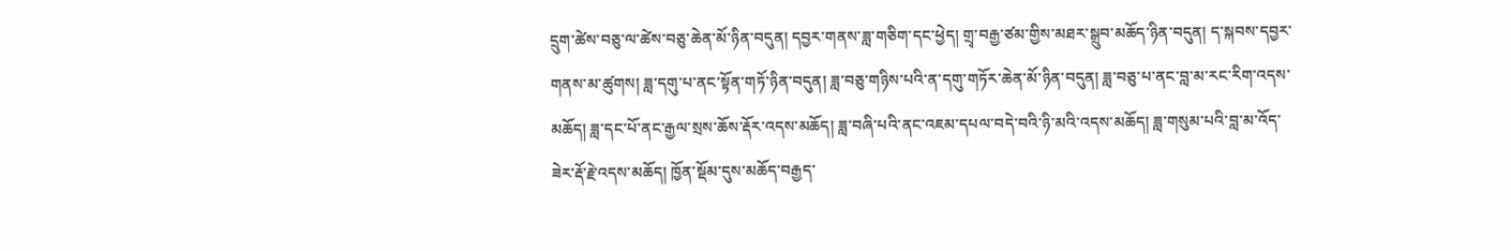དྲུག་ཚེས་བཅུ་ལ་ཚེས་བཅུ་ཆེན་མོ་ཉིན་བདུན། དབྱར་གནས་ཟླ་གཅིག་དང་ཕྱེད། གྲྭ་བརྒྱ་ཙམ་གྱིས་མཐར་སྒྲུབ་མཆོད་ཉིན་བདུན། ད་སྐབས་དབྱར་གནས་མ་ཚུགས། ཟླ་དགུ་པ་ནང་སྟོན་གཏོ་ཉིན་བདུན། ཟླ་བཅུ་གཉིས་པའི་ན་དགུ་གཏོར་ཆེན་མོ་ཉིན་བདུན། ཟླ་བཅུ་པ་ནང་བླ་མ་རང་རིག་འདས་མཆོད། ཟླ་དང་པོ་ནང་རྒྱལ་སྲས་ཆོས་རྡོར་འདས་མཆོད། ཟླ་བཞི་པའི་ནང་འཇམ་དཔལ་བདེ་བའི་ཉི་མའི་འདས་མཆོད། ཟླ་གསུམ་པའི་བླ་མ་འོད་ཟེར་རྡོ་རྗེ་འདས་མཆོད། ཁྱོན་སྡོམ་དུས་མཆོད་བརྒྱད་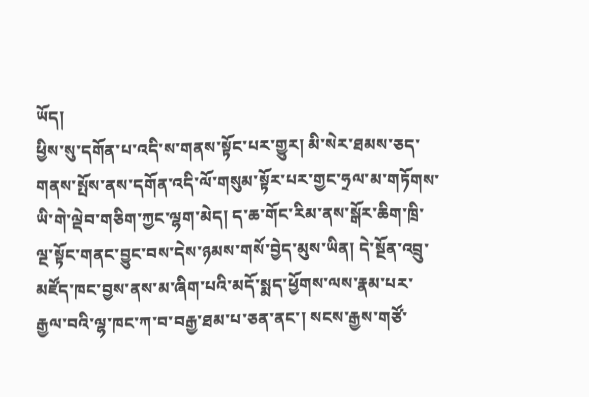ཡོད།
ཕྱིས་སུ་དགོན་པ་འདི་ས་གནས་སྟོང་པར་གྱུར། མི་སེར་ཐམས་ཅད་གནས་སྤོས་ནས་དགོན་འདི་ལོ་གསུམ་སྟོར་པར་གྱང་ཧྲལ་མ་གཏོགས་ཡི་གེ་ལྡེབ་གཅིག་ཀྱང་ལྷག་མེད། ད་ཆ་གོང་རིམ་ནས་སྒོར་ཆིག་ཁྲི་ལྔ་སྟོང་གནང་བྱུང་བས་དེས་ཉམས་གསོ་བྱེད་མུས་ཡིན། དེ་སྔོན་འབྲུ་མཛོད་ཁང་བྱས་ནས་མ་ཞིག་པའི་མདོ་སྨད་ཕྱོགས་ལས་རྣམ་པར་རྒྱལ་བའི་ལྷ་ཁང་ཀ་བ་བརྒྱ་ཐམ་པ་ཅན་ནང་། སངས་རྒྱས་གཙོ་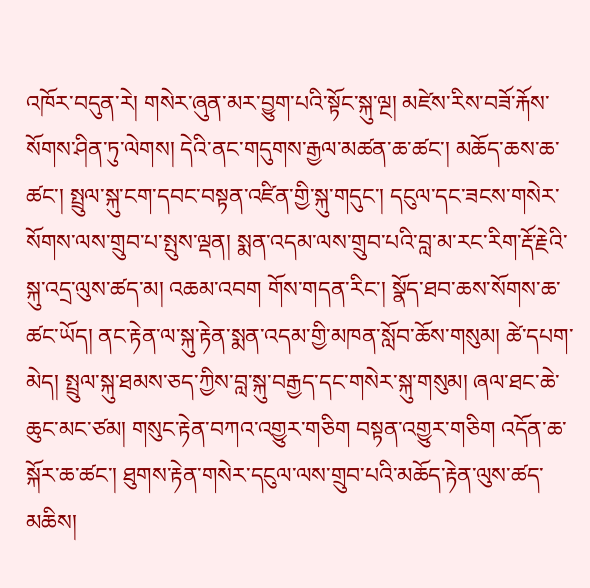འཁོར་བདུན་རེ། གསེར་ཞུན་མར་བྱུག་པའི་སྟོང་སྐུ་ལྔ། མཛེས་རིས་བཟོ་རྐོས་སོགས་ཤིན་ཏུ་ལེགས། དེའི་ནང་གདུགས་རྒྱལ་མཚན་ཆ་ཚང་། མཆོད་ཆས་ཆ་ཚང་། སྤྲུལ་སྐུ་ངག་དབང་བསྟན་འཛིན་གྱི་སྐུ་གདུང་། དངུལ་དང་ཟངས་གསེར་སོགས་ལས་གྲུབ་པ་སྤུས་ལྡན། སྨན་འདམ་ལས་གྲུབ་པའི་བླ་མ་རང་རིག་རྡོ་རྗེའི་སྐུ་འདྲ་ལུས་ཚད་མ། འཆམ་འབག གོས་གདན་རིང་། སྣོད་ཐབ་ཆས་སོགས་ཆ་ཚང་ཡོད། ནང་རྟེན་ལ་སྐུ་རྟེན་སྨན་འདམ་གྱི་མཁན་སློབ་ཆོས་གསུམ། ཚེ་དཔག་མེད། སྤྲུལ་སྐུ་ཐམས་ཅད་ཀྱིས་བླ་སྐུ་བརྒྱད་དང་གསེར་སྐུ་གསུམ། ཞལ་ཐང་ཆེ་ཆུང་མང་ཙམ། གསུང་རྟེན་བཀའ་འགྱུར་གཅིག བསྟན་འགྱུར་གཅིག འདོན་ཆ་སྐོར་ཆ་ཚང་། ཐུགས་རྟེན་གསེར་དངུལ་ལས་གྲུབ་པའི་མཆོད་རྟེན་ལུས་ཚད་མཆིས།